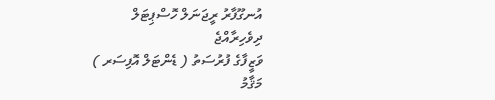އުނގޫފާރު ރީޖަނަލް ހޮސްޕިޓަލް
ދިވެހިރާއްޖެ
ވަޒީފާގެ ފުރުސަތު ( ޑެންޓަލް އޮފިސަރ )
މަޤާމު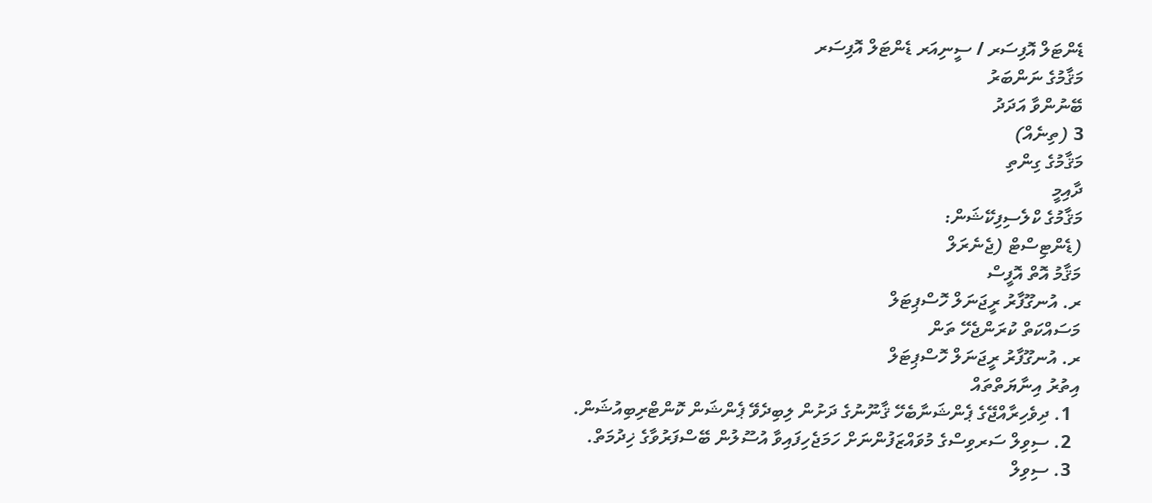ޑެންޓަލް އޮފިސަރ / ސީނިއަރ ޑެންޓަލް އޮފިސަރ
މަޤާމުގެ ނަންބަރު
ބޭނުންވާ އަދަދު
3 (ތިނެއް)
މަޤާމުގެ ގިންތި
ދާއިމީ
މަޤާމުގެ ކްލެސިފިކޭޝަން:
(ޑެންޓިސްޓް (ޖެނެރަލް
މަޤާމު އޮތް އޮފީސް
ރ. އުނގޫފާރު ރީޖަނަލް ހޮސްޕިޓަލް
މަސައްކަތް ކުރަންޖެހޭ ތަން
ރ. އުނގޫފާރު ރީޖަނަލް ހޮސްޕިޓަލް
އިތުރު އިނާޔަތްތައް
  1. ދިވެހިރާއްޖޭގެ ޕެންޝަނާބެހޭ ޤާނޫނުގެ ދަށުން ލިބިދެވޭ ޕެންޝަން ކޮންޓްރިބިއުޝަން.
  2. ސިވިލް ސަރވިސްގެ މުވައްޒަފުންނަށް ހަމަޖެހިފައިވާ އުސޫލުން ބޭސްފަރުވާގެ ޚިދުމަތް.
  3. ސިވިލް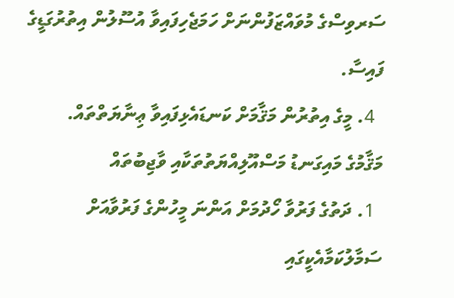ސަރވިސްގެ މުވައްޒަފުންނަށް ހަމަޖެހިފައިވާ އުސޫލުން އިތުރުގަޑީގެ ފައިސާ.
  4. މީގެ އިތުރުން މަޤާމަށް ކަނޑައެޅިފައިވާ ޢިނާޔަތްތައް.
މަޤާމުގެ މައިގަނޑު މަސްއޫލިއްޔަތުތަކާއި ވާޖިބުތައް
  1. ދަތުގެ ފަރުވާ ހޯދުމަށް އަންނަ މީހުންގެ ފަރުވާއަށް ސަމާލުކަމާއެކީގައި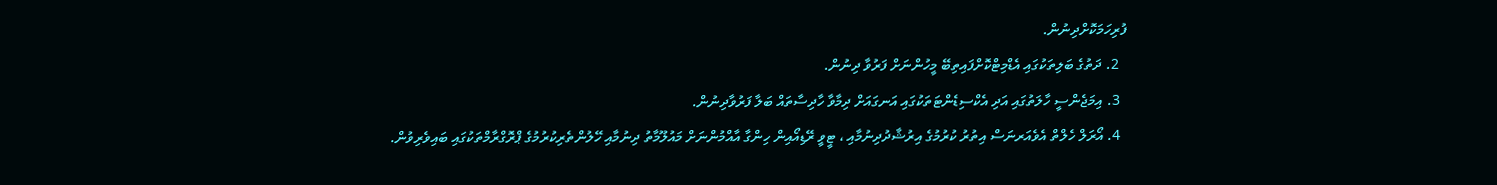ފުރިހަމަކޮށްދިނުން.
  2. ދަތުގެ ބަލިތަކުގައި އެޑްމިޓްކޮށްފައިތިބޭ މީހުންނަށް ފަރުވާ ދިނުން.
  3. އިމަޖެންސީ ހާލަތުގައި އަދި އެކްސިޑެންޓަތަކުގައި އަނގައަށް ދިމާވާ ހާދިސާތައް ބަލާ ފަރުވާދިނުން.
  4. އޯރަލް ހެލްތް އެވެއަރނަސް އިތުރު ކުރުމުގެ އިރުޝާދުދިނުމާއި ، ޓީވީ ރޭޑިއޯއިން ހިންގާ އާއްމުންނަށް މައުލޫމާތު ދިނުމާއި ހޭލުންތެރިކުރުމުގެ ޕްރޮގްރާމްތަކުގައި ބައިވެރިވުން.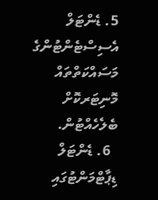5. ޑެންޓަލް އެސިސްޓެންޓުންގެ މަސައްކަތްތައް މޮނިޓަރކޮށް ބެލެހެއްޓުން.
  6. ޑެންޓަލް ޑިޕާޓްމަންޓުގައި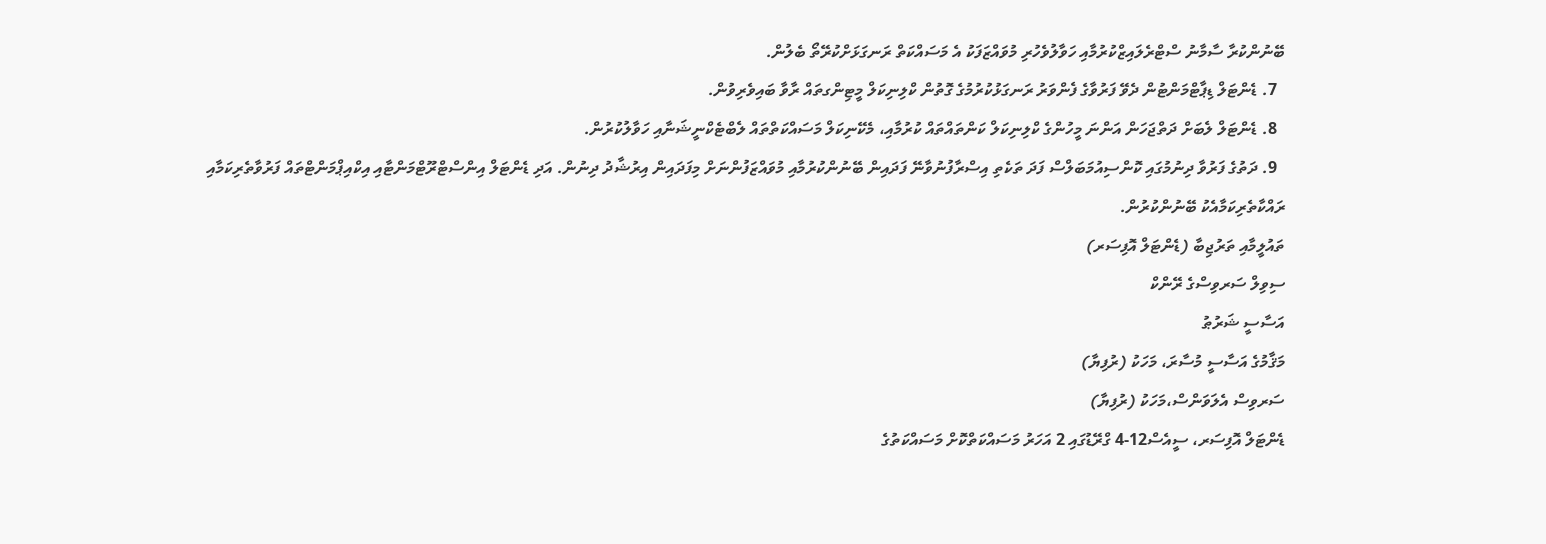ބޭނުންކުރާ ސާމާނު ސްޓްރެލައިޒްކުރުމާއި ހަވާލުވެހުރި މުވައްޒަފަކު އެ މަސައްކަތް ރަނގަޅަށްކުރޭތޯ ބެލުން.
  7. ޑެންޓަލް ޑިޕާޓްމަންޓުން ދެވޭ ފަރުވާގެ ފެންވަރު ރަނގަޅުކުރުމުގެ ގޮތުން ކްލިނިކަލް މީޓިންގތައް ރާވާ ބައިވެރިވުން.
  8. ޑެންޓަލް ލެބަށް ދަތްޖަހަން އަންނަ މީހުންގެ ކްލިނިކަލް ކަންތައްތައް ކުރުމާއި، މެކޭނިކަލް މަސައްކަތްތައް ލެބްޓެކްނީޝަނާއި ހަވާލުކުރުން.
  9. ދަތުގެ ފަރުވާ ދިނުމުގައި ކޮންސިއުމަބަލްސް ފަދަ ތަކެތި އިސްރާފުނުވާނޭ ފަދައިން ބޭނުންކުރުމާއި މުވައްޒަފުންނަށް މިފަދައިން އިރުޝާދު ދިނުން. އަދި ޑެންޓަލް އިންސްޓްރޫޓްމަންޓާއި އިކްއިޕްމަންޓްތައް ފަރުވާތެރިކަމާއި ރައްކާތެރިކަމާއެކު ބޭނުންކުރުން.
ތައުލީމާއި ތަރުޖިބާ (ޑެންޓަލް އޮފިސަރ)
ސިވިލް ސަރވިސްގެ ރޭންކް
އަސާސީ ޝަރުޠު
މަޤާމުގެ އަސާސީ މުސާރަ، މަހަކު (ރުފިޔާ)
ސަރވިސް އެލަވަންސް،މަހަކު (ރުފިޔާ)
ޑެންޓަލް އޮފިސަރ، ސީއެސް12-4 ގްރޭޑުގައި 2 އަހަރު މަސައްކަތްކޮށް މަސައްކަތުގެ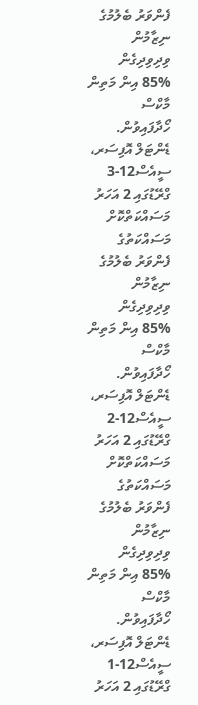ފެންވަރު ބެލުމުގެ ނިޒާމުން ވިދިވިދިގެން %85 އިން މަތިން މާކްސް ހޯދާފައިވުން.
ޑެންޓަލް އޮފިސަރ، ސީއެސް12-3 ގްރޭޑުގައި 2 އަހަރު މަސައްކަތްކޮށް މަސައްކަތުގެ ފެންވަރު ބެލުމުގެ ނިޒާމުން ވިދިވިދިގެން %85 އިން މަތިން މާކްސް ހޯދާފައިވުން.
ޑެންޓަލް އޮފިސަރ، ސީއެސް12-2 ގްރޭޑުގައި 2 އަހަރު މަސައްކަތްކޮށް މަސައްކަތުގެ ފެންވަރު ބެލުމުގެ ނިޒާމުން ވިދިވިދިގެން %85 އިން މަތިން މާކްސް ހޯދާފައިވުން.
ޑެންޓަލް އޮފިސަރ، ސީއެސް12-1 ގްރޭޑުގައި 2 އަހަރު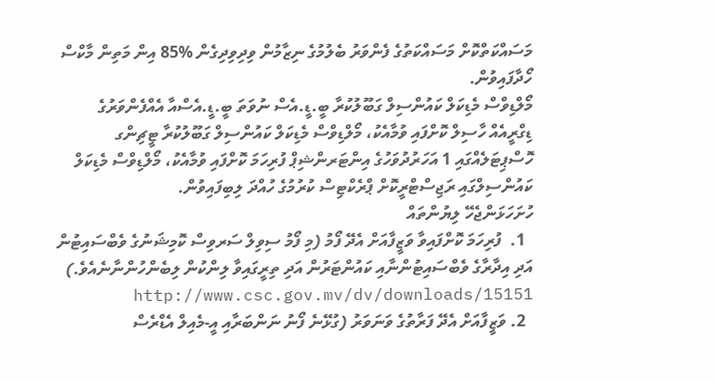މަސައްކަތްކޮށް މަސައްކަތުގެ ފެންވަރު ބެލުމުގެ ނިޒާމުން ވިދިވިދިގެން %85 އިން މަތިން މާކްސް ހޯދާފައިވުން.
މޯލްޑިވްސް މެޑިކަލް ކައުންސިލް ގަބޫލުކުރާ ބީ.ޑީ.އެސް ނުވަތަ ބީ.ޑީ.އެސްއާ އެއްފެންވަރުގެ ޑިގްރީއެއް ހާސިލް ކޮށްފައި ވުމާއެކު، މޯލްޑިވްސް މެޑިކަލް ކައުންސިލް ގަބޫލުކުރާ ޓީޗިންގ ހޮސްޕިޓަލެއްގައި 1 އަހަރުދުވަހުގެ އިންޓަރންޝިޕް ފުރިހަމަ ކޮށްފައި ވުމާއެކު، މޯލްޑިވްސް މެޑިކަލް ކައުންސިލްގައި ރަޖިސްޓްރީކޮށް ޕްރެކްޓިސް ކުރުމުގެ ހުއްދަ ލިބިފައިވުން.
ހުށަހަޅަންޖެހޭ ލިޔުންތައް
  1.  ފުރިހަމަ ކޮށްފައިވާ ވަޒީފާއަށް އެދޭ ފޯމު (މި ފޯމު ސިވިލް ސަރވިސް ކޮމިޝަނުގެ ވެބްސައިޓުން އަދި އިދާރާގެ ވެބްސައިޓުންނާއި ކައުންޓަރުން އަދި ތިރީގައިވާ ލިންކުން ލިބެންހުންނާނެއެވެ.) http://www.csc.gov.mv/dv/downloads/15151
  2. ވަޒީފާއަށް އެދޭ ފަރާތުގެ ވަނަވަރު (ގުޅޭނެ ފޯނު ނަންބަރާއި އީ-މެއިލް އެޑްރެސް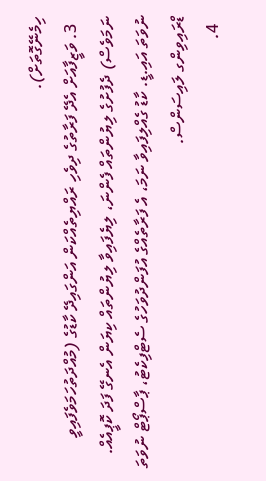ހިމެނޭގޮތަށް).
  3. ވަޒީފާއަށް އެދޭ ފަރާތުގެ ދިވެހި ރައްޔިތެއްކަން އަންގައިދޭ ކާޑުގެ (މުއްދަތުހަމަވެފައިވީ ނަމަވެސް) ދެފުށުގެ ލިޔުންތައް ފެންނަ، ލިޔެފައިވާ ލިޔުންތައް ކިޔަން އެނގޭ ފަދަ ކޮޕީއެއް. ނުވަތަ އައި.ޑީ. ކާޑު ގެއްލިފައިވާ ނަމަ، އެ ފަރާތެއްގެ އުފަންދުވަހުގެ ސެޓްފިކެޓު، ޕާސްޕޯޓް ނުވަތަ ޑްރައިވިންގ ލައިސަންސް.
  4.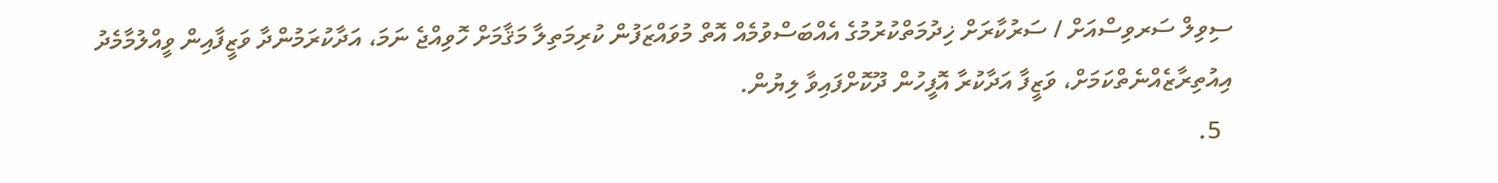ސިވިލް ސަރވިސްއަށް / ސަރުކާރަށް ޚިދުމަތްކުރުމުގެ އެއްބަސްވުމެއް އޮތް މުވައްޒަފުން ކުރިމަތިލާ މަޤާމަށް ހޮވިއްޖެ ނަމަ، އަދާކުރަމުންދާ ވަޒީފާއިން ވީއްލުމާމެދު އިއުތިރާޒެއްނެތްކަމަށް، ވަޒީފާ އަދާކުރާ އޮފީހުން ދޫކޮށްފައިވާ ލިޔުން.
  5.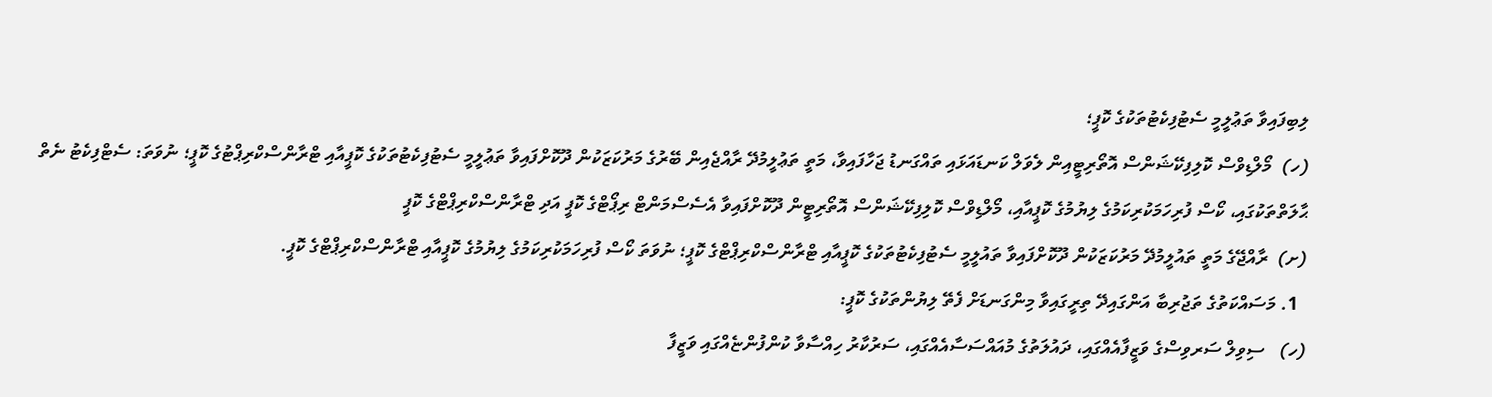ލިބިފައިވާ ތަޢުލީމީ ސެޓުފިކެޓުތަކުގެ ކޮޕީ؛
(ހ)  މޯލްޑިވްސް ކޮލިފިކޭޝަންސް އޮތޯރިޓީއިން ލެވަލް ކަނޑައަޅައި ތައްގަނޑު ޖަހާފައިވާ، މަތީ ތަޢުލީމުދޭ ރާއްޖެއިން ބޭރުގެ މަރުކަޒަކުން ދޫކޮށްފައިވާ ތަޢުލީމީ ސެޓުފިކެޓުތަކުގެ ކޮޕީއާއި ޓްރާންސްކްރިޕްޓުގެ ކޮޕީ؛ ނުވަތަ: ސެޓްފިކެޓު ނެތް ޙާލަތްތަކުގައި، ކޯސް ފުރިހަމަކުރިކަމުގެ ލިޔުމުގެ ކޮޕީއާއި، މޯލްޑިވްސް ކޮލިފިކޭޝަންސް އޮތޯރިޓީން ދޫކޮށްފައިވާ އެސެސްމަންޓް ރިޕޯޓްގެ ކޮޕީ އަދި ޓްރާންސްކްރިޕްޓްގެ ކޮޕީ
(ށ)  ރާއްޖޭގެ މަތީ ތައުލީމުދޭ މަރުކަޒަކުން ދޫކޮށްފައިވާ ތައުލީމީ ސެޓުފިކެޓުތަކުގެ ކޮޕީއާއި ޓްރާންސްކްރިޕްޓްގެ ކޮޕީ؛ ނުވަތަ ކޯސް ފުރިހަމަކުރިކަމުގެ ލިޔުމުގެ ކޮޕީއާއި ޓްރާންސްކްރިޕްޓްގެ ކޮޕީ.
  1. މަސައްކަތުގެ ތަޖުރިބާ އަންގައިދޭ ތިރީގައިވާ މިންގަނޑަށް ފެތޭ ލިޔުންތަކުގެ ކޮޕީ:
(ހ)   ސިވިލް ސަރވިސްގެ ވަޒީފާއެއްގައި، ދައުލަތުގެ މުއައްސަސާއެއްގައި، ސަރުކާރު ހިއްސާވާ ކުންފުންޏެއްގައި ވަޒީފާ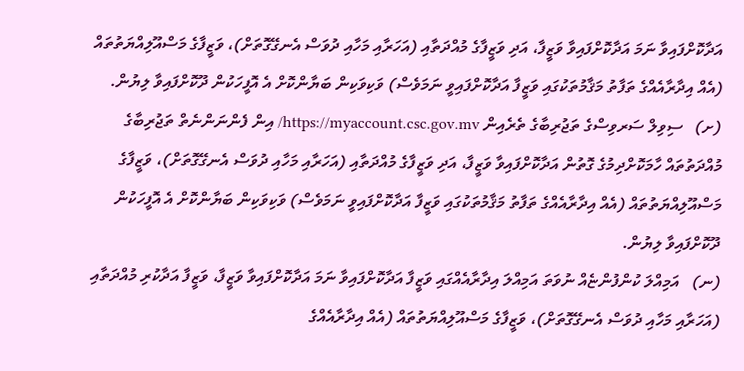އަދާކޮށްފައިވާ ނަމަ އަދާކޮށްފައިވާ ވަޒީފާ، އަދި ވަޒީފާގެ މުއްދަތާއި (އަހަރާއި މަހާއި ދުވަސް އެނގޭގޮތަށް)، ވަޒީފާގެ މަސްއޫލިއްޔަތުތައް (އެއް އިދާރާއެއްގެ ތަފާތު މަޤާމުތަކުގައި ވަޒީފާ އަދާކޮށްފައިވީ ނަމަވެސް) ވަކިވަކިން ބަޔާންކޮށް އެ އޮފީހަކުން ދޫކޮށްފައިވާ ލިޔުން.
(ށ)   ސިވިލް ސަރވިސްގެ ތަޖުރިބާގެ ތެރެއިން https://myaccount.csc.gov.mv/ އިން ފެންނަންނެތް ތަޖުރިބާގެ މުއްދަތުތައް ހާމަކޮށްދިމުގެ ގޮތުން އަދާކޮށްފައިވާ ވަޒީފާ، އަދި ވަޒީފާގެ މުއްދަތާއި (އަހަރާއި މަހާއި ދުވަސް އެނގޭގޮތަށް)، ވަޒީފާގެ މަސްއޫލިއްޔަތުތައް (އެއް އިދާރާއެއްގެ ތަފާތު މަޤާމުތަކުގައި ވަޒީފާ އަދާކޮށްފައިވީ ނަމަވެސް) ވަކިވަކިން ބަޔާންކޮށް އެ އޮފީހަކުން ދޫކޮށްފައިވާ ލިޔުން.
(ނ)   އަމިއްލަ ކުންފުންޏެއް ނުވަތަ އަމިއްލަ އިދާރާއެއްގައި ވަޒީފާ އަދާކޮށްފައިވާ ނަމަ އަދާކޮށްފައިވާ ވަޒީފާ، ވަޒީފާ އަދާކުރި މުއްދަތާއި (އަހަރާއި މަހާއި ދުވަސް އެނގޭގޮތަށް)، ވަޒީފާގެ މަސްއޫލިއްޔަތުތައް (އެއް އިދާރާއެއްގެ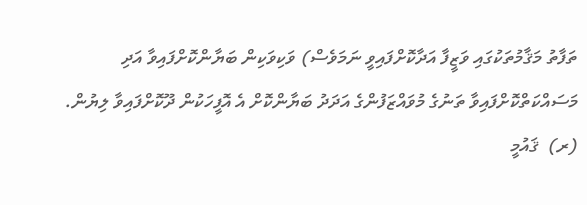ތަފާތު މަޤާމުތަކުގައި ވަޒީފާ އަދާކޮށްފައިވީ ނަމަވެސް) ވަކިވަކިން ބަޔާންކޮށްފައިވާ އަދި މަސައްކަތްކޮށްފައިވާ ތަނުގެ މުވައްޒަފުންގެ އަދަދު ބަޔާންކޮށް އެ އޮފީހަކުން ދޫކޮށްފައިވާ ލިޔުން.
(ރ)  ޤައުމީ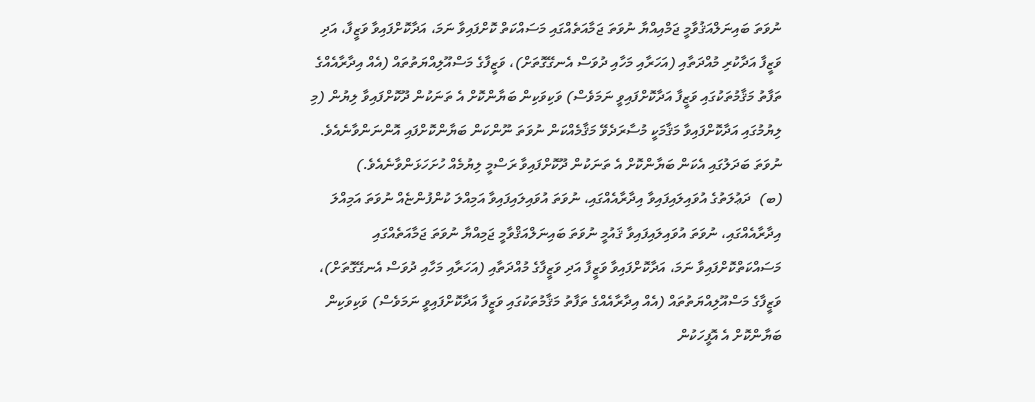ނުވަތަ ބައިނަލްއަޤުވާމީ ޖަމްއިއްޔާ ނުވަތަ ޖަމާއަތެއްގައި މަސައްކަތް ކޮށްފައިވާ ނަމަ، އަދާކޮށްފައިވާ ވަޒީފާ، އަދި ވަޒީފާ އަދާކުރި މުއްދަތާއި (އަހަރާއި މަހާއި ދުވަސް އެނގޭގޮތަށް)، ވަޒީފާގެ މަސްއޫލިއްޔަތުތައް (އެއް އިދާރާއެއްގެ ތަފާތު މަޤާމުތަކުގައި ވަޒީފާ އަދާކޮށްފައިވީ ނަމަވެސް) ވަކިވަކިން ބަޔާންކޮށް އެ ތަނަކުން ދޫކޮށްފައިވާ ލިޔުން (މި ލިޔުމުގައި އަދާކޮށްފައިވާ މަޤާމަކީ މުސާރަދެވޭ މަޤާމެއްކަން ނުވަތަ ނޫންކަން ބަޔާންކޮށްފައި އޮންނަންވާނެއެވެ. ނުވަތަ ބަދަލުގައި އެކަން ބަޔާންކޮށް އެ ތަނަކުން ދޫކޮށްފައިވާ ރަސްމީ ލިޔުމެއް ހުށަހަޅަންވާނެއެވެ.)
(ބ)  ދަޢުލަތުގެ އުވައިލައިފައިވާ އިދާރާއެއްގައި، ނުވަތަ އުވައިލައިފައިވާ އަމިއްލަ ކުންފުންޏެއް ނުވަތަ އަމިއްލަ އިދާރާއެއްގައި، ނުވަތަ އުވައިލައިފައިވާ ޤައުމީ ނުވަތަ ބައިނަލްއަޤްވާމީ ޖަމިއްޔާ ނުވަތަ ޖަމާއަތެއްގައި މަސައްކަތްކޮށްފައިވާ ނަމަ، އަދާކޮށްފައިވާ ވަޒީފާ އަދި ވަޒީފާގެ މުއްދަތާއި (އަހަރާއި މަހާއި ދުވަސް އެނގޭގޮތަށް)، ވަޒީފާގެ މަސްއޫލިއްޔަތުތައް (އެއް އިދާރާއެއްގެ ތަފާތު މަޤާމުތަކުގައި ވަޒީފާ އަދާކޮށްފައިވީ ނަމަވެސް) ވަކިވަކިން ބަޔާންކޮށް އެ އޮފީހަކުން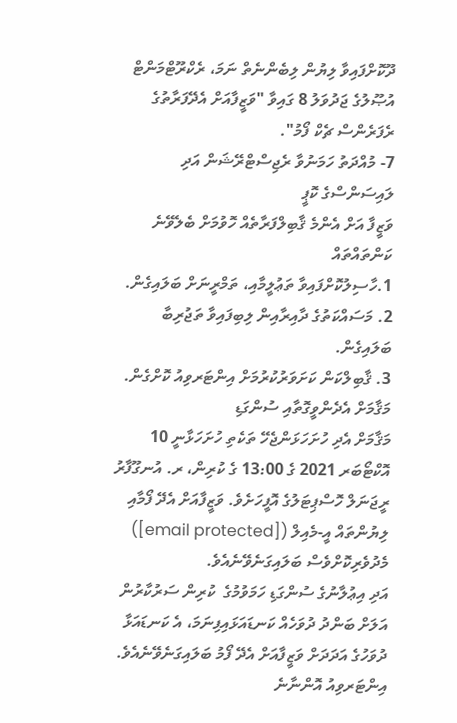ދޫކޮށްފައިވާ ލިޔުން ލިބެންނެތް ނަމަ، ރެކްރޫޓްމަންޓް އުޞޫލުގެ ޖަދުވަލު 8 ގައިވާ "ވަޒީފާއަށް އެދޭފަރާތުގެ ރެފަރެންސް ޗެކް ފޯމު".
7- މުއްދަތު ހަމަނުވާ ރެޖިސްޓްރޭޝަން އަދި ލައިސަންސްގެ ކޮޕީ
ވަޒީފާ އަށް އެންމެ ޤާބިލްފަރާތެއް ހޮވުމަށް ބެލެވޭނެ ކަންތައްތައް
1.ހާސިލުކޮށްފައިވާ ތަޢުލީމާއި، ތަމްރީނަށް ބަލައިގެން.
2. މަސައްކަތުގެ ދާއިރާއިން ލިބިފައިވާ ތަޖުރިބާ ބަލައިގެން.
3. ޤާބިލްކަން ކަށަވަރުކުރުމަށް އިންޓަރވިއު ކޮށްގެން.
މަޤާމަށް އެދެންވީގޮތާއި ސުންގަޑި
މަޤާމަށް އެދި ހުށަހަޅަންޖެހޭ ތަކެތި ހުށަހަޅާނީ 10  އޮކްޓޯބަރ 2021 ގެ 13:00 ގެ ކުރިން، ރ. އުނގޫފާރު ރީޖަނަލް ހޮސްޕިޓަލުގެ އޮފީހަށެވެ. ވަޒީފާއަށް އެދޭ ފޯމާއި ލިޔުންތައް އީ-މެއިލް ([email protected]) މެދުވެރިކޮށްވެސް ބަލައިގަނެވޭނެއެވެ.
އަދި އިޢުލާނުގެ ސުންގަޑި ހަމަވުމުގެ  ކުރިން ސަރުކާރުން އަލަށް ބަންދު ދުވަހެއް ކަނޑައަޅައިފިނަމަ، އެ ކަނޑައަޅާ ދުވަހުގެ އަދަދަށް ވަޒީފާއަށް އެދޭ ފޯމު ބަލައިގަނެވޭނެއެވެ.
އިންޓަރވިއު އޮންނާނެ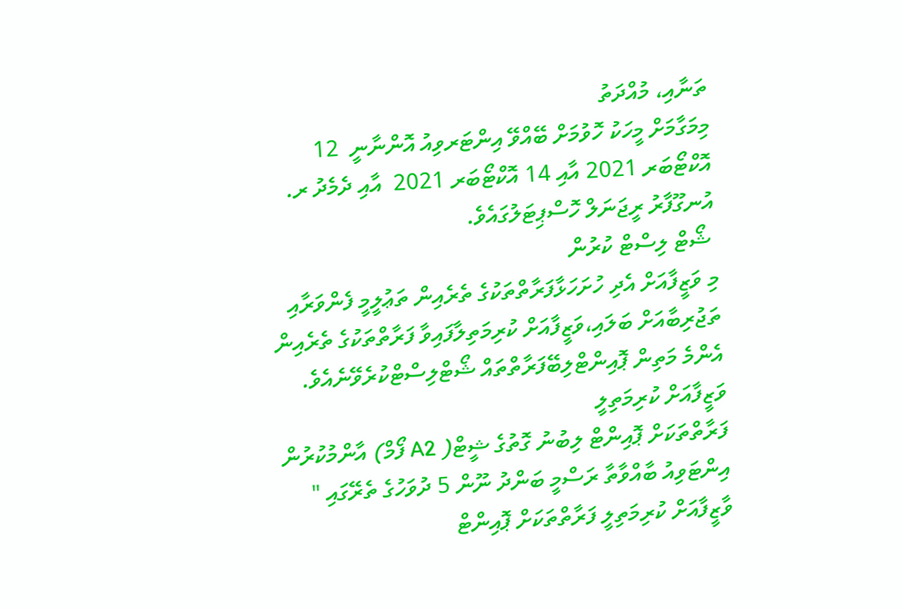ތަނާއި، މުއްދަތު
މިމަގާމަށް މީހަކު ހޮވުމަށް ބޭއްވޭ އިންޓަރވިއު އޮންނާނީ  12 އޮކްޓޯބަރ 2021 އާއި 14 އޮކްޓޯބަރ 2021  އާއި ދެމެދު ރ. އުނގޫފާރު ރީޖަނަލް ހޮސްޕިޓަލުގައެވެ.
 ޝޯޓް ލިސްޓް ކުރުން
މި ވަޒީފާއަށް އެދި ހުށަހަޅާފަރާތްތަކުގެ ތެރެއިން ތަޢުލީމީ ފެންވަރާއި ތަޖުރިބާއަށް ބަލައި،ވަޒީފާއަށް ކުރިމަތިލާފައިވާ ފަރާތްތަކުގެ ތެރެއިން އެންމެ މަތިން ޕޮއިންޓްލިބޭފަރާތްތައް ޝޯޓްލިސްޓްކުރެވޭނެއެވެ.
ވަޒީފާއަށް ކުރިމަތިލީ
ފަރާތްތަކަށް ޕޮއިންޓް ލިބުނު ގޮތުގެ ޝީޓް( A2 ފޯމް) އާންމުކުރުން
އިންޓަވިއު ބާއްވާތާ ރަސްމީ ބަންދު ނޫން 5 ދުވަހުގެ ތެރޭގައި " ވާޒީފާއަށް ކުރިމަތިލީ ފަރާތްތަކަށް ޕޮއިންޓް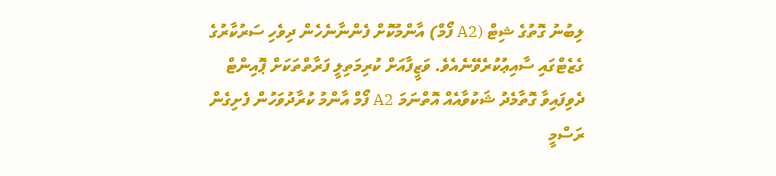ލިބުނު ގޮތުގެ ޝިޓް (A2 ފޯމް) އާންމުކޮށް ފެންނާނެހެން ދިވެހި ސަރުކާރުގެ ގެޒެޓްގައި ސާއިޢުކުރެވޭނެއެވެ. ވަޒީފާއަށް ކުރިމަތިލީ ފަރާތްތަކަށް ޕޮއިންޓް ދެވިފައިވާ ގޮތާމެދު ޝަކުވާއެއް އޮތްނަމަ A2 ފޯމް އާންމު ކުރާދުވަހުން ފެށިގެން ރަސްމީ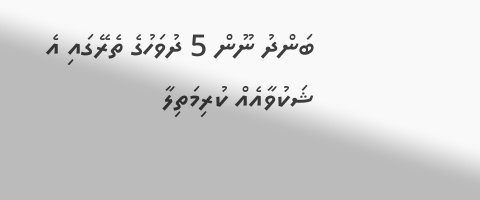ބަންދު ނޫން 5 ދުވަހުގެ ތެރޭގައި އެ ޝަކުވާއެއް ކުރިމަތިލާ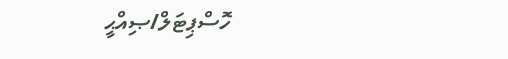ހޮސްޕިޓަލް/ޞިއްޙީ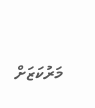މަރުކަޒަށް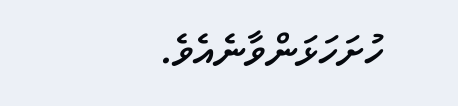ހުށަހަޅަންވާނެއެވެ.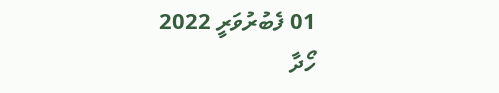01 ފެބުރުވަރީ 2022
ހޯދާ